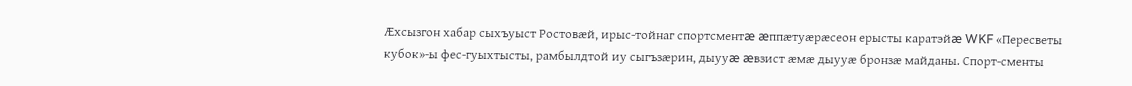Æхсызгон хабар сыхъуыст Ростовæй, ирыс-тойнаг спортсментæ æппæтуæрæсеон ерысты каратэйæ WKF «Пересветы кубок»-ы фес-гуыхтысты, рамбылдтой иу сыгъзæрин, дыууæ æвзист æмæ дыууæ бронзæ майданы. Спорт-сменты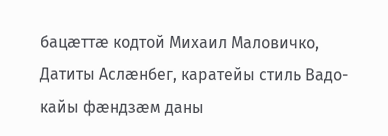бацæттæ кодтой Михаил Маловичко, Датиты Аслæнбег, каратейы стиль Вадо-кайы фæндзæм даны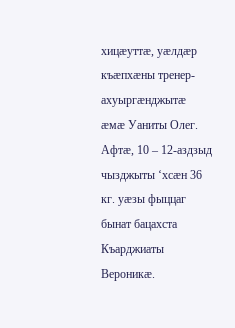хицæуттæ, уæлдæр къæпхæны тренер-ахуыргæнджытæ æмæ Уаниты Олег.
Афтæ, 10 – 12-аздзыд чызджыты ‘хсæн 36 кг. уæзы фыццаг бынат бацахста Къарджиаты Вероникæ.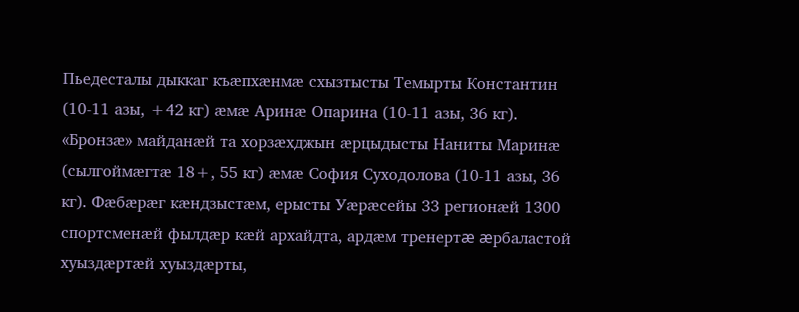Пьедесталы дыккаг къæпхæнмæ схызтысты Темырты Константин (10-11 азы, +42 кг) æмæ Аринæ Опарина (10-11 азы, 36 кг). «Бронзæ» майданæй та хорзæхджын æрцыдысты Наниты Маринæ (сылгоймæгтæ 18+, 55 кг) æмæ София Суходолова (10-11 азы, 36 кг). Фæбæрæг кæндзыстæм, ерысты Уæрæсейы 33 регионæй 1300 спортсменæй фылдæр кæй архайдта, ардæм тренертæ æрбаластой хуыздæртæй хуыздæрты,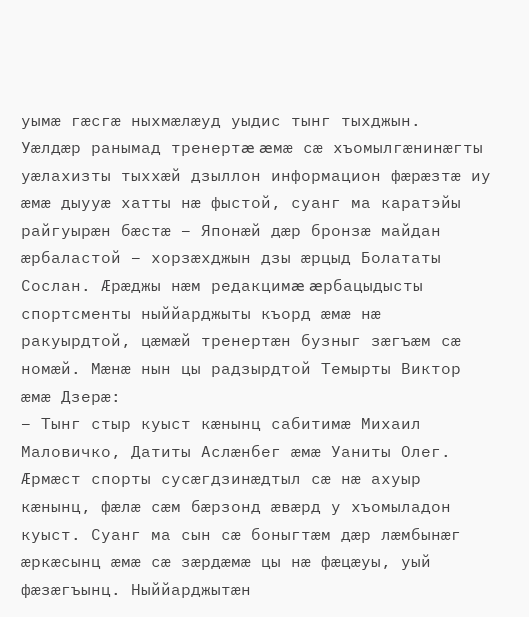уымæ гæсгæ ныхмæлæуд уыдис тынг тыхджын.
Уæлдæр ранымад тренертæ æмæ сæ хъомылгæнинæгты уæлахизты тыххæй дзыллон информацион фæрæзтæ иу æмæ дыууæ хатты нæ фыстой, суанг ма каратэйы райгуырæн бæстæ – Японæй дæр бронзæ майдан æрбаластой – хорзæхджын дзы æрцыд Болататы Сослан. Æрæджы нæм редакцимæ æрбацыдысты спортсменты ныййарджыты къорд æмæ нæ ракуырдтой, цæмæй тренертæн бузныг зæгъæм сæ номæй. Мæнæ нын цы радзырдтой Темырты Виктор æмæ Дзерæ:
– Тынг стыр куыст кæнынц сабитимæ Михаил Маловичко, Датиты Аслæнбег æмæ Уаниты Олег. Æрмæст спорты сусæгдзинæдтыл сæ нæ ахуыр кæнынц, фæлæ сæм бæрзонд æвæрд у хъомыладон куыст. Суанг ма сын сæ боныгтæм дæр лæмбынæг æркæсынц æмæ сæ зæрдæмæ цы нæ фæцæуы, уый фæзæгъынц. Ныййарджытæн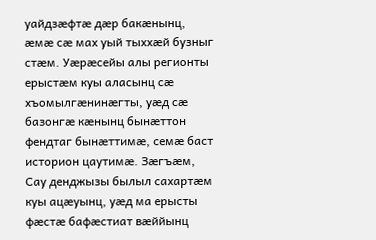уайдзæфтæ дæр бакæнынц, æмæ сæ мах уый тыххæй бузныг стæм. Уæрæсейы алы регионты ерыстæм куы аласынц сæ хъомылгæнинæгты, уæд сæ базонгæ кæнынц бынæттон фендтаг бынæттимæ, семæ баст историон цаутимæ. Зæгъæм, Сау денджызы былыл сахартæм куы ацæуынц, уæд ма ерысты фæстæ бафæстиат вæййынц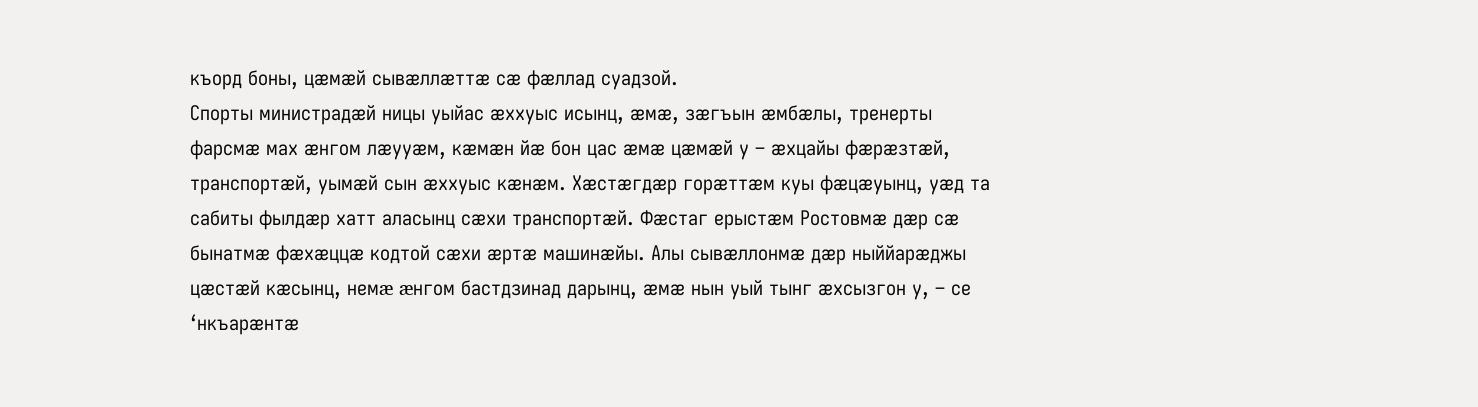къорд боны, цæмæй сывæллæттæ сæ фæллад суадзой.
Спорты министрадæй ницы уыйас æххуыс исынц, æмæ, зæгъын æмбæлы, тренерты фарсмæ мах æнгом лæууæм, кæмæн йæ бон цас æмæ цæмæй у – æхцайы фæрæзтæй, транспортæй, уымæй сын æххуыс кæнæм. Хæстæгдæр горæттæм куы фæцæуынц, уæд та сабиты фылдæр хатт аласынц сæхи транспортæй. Фæстаг ерыстæм Ростовмæ дæр сæ бынатмæ фæхæццæ кодтой сæхи æртæ машинæйы. Алы сывæллонмæ дæр ныййарæджы цæстæй кæсынц, немæ æнгом бастдзинад дарынц, æмæ нын уый тынг æхсызгон у, – се ‘нкъарæнтæ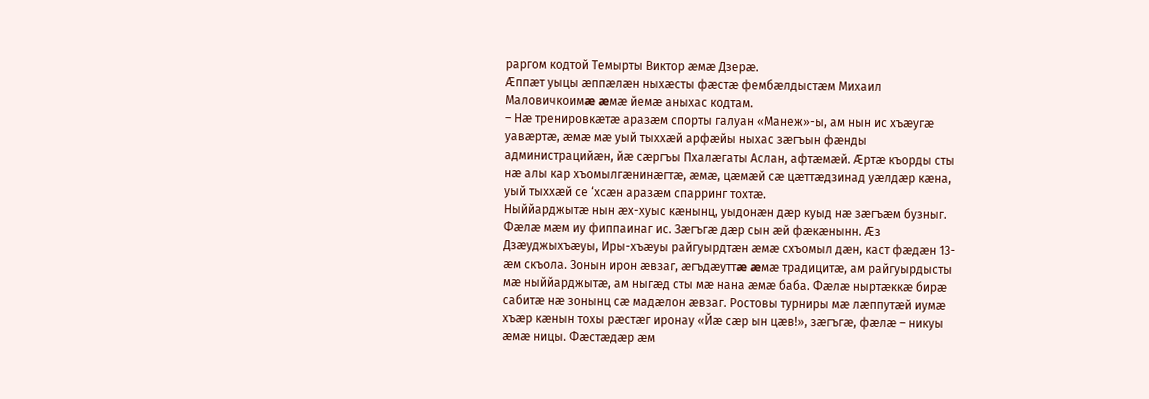раргом кодтой Темырты Виктор æмæ Дзерæ.
Æппæт уыцы æппæлæн ныхæсты фæстæ фембæлдыстæм Михаил Маловичкоимæ æмæ йемæ аныхас кодтам.
– Нæ тренировкæтæ аразæм спорты галуан «Манеж»-ы, ам нын ис хъæугæ уавæртæ, æмæ мæ уый тыххæй арфæйы ныхас зæгъын фæнды администрацийæн, йæ сæргъы Пхалæгаты Аслан, афтæмæй. Æртæ къорды сты нæ алы кар хъомылгæнинæгтæ, æмæ, цæмæй сæ цæттæдзинад уæлдæр кæна, уый тыххæй се ‘хсæн аразæм спарринг тохтæ.
Ныййарджытæ нын æх-хуыс кæнынц, уыдонæн дæр куыд нæ зæгъæм бузныг. Фæлæ мæм иу фиппаинаг ис. Зæгъгæ дæр сын æй фæкæнынн. Æз Дзæуджыхъæуы, Иры-хъæуы райгуырдтæн æмæ схъомыл дæн, каст фæдæн 13-æм скъола. Зонын ирон æвзаг, æгъдæуттæ æмæ традицитæ, ам райгуырдысты мæ ныййарджытæ, ам ныгæд сты мæ нана æмæ баба. Фæлæ ныртæккæ бирæ сабитæ нæ зонынц сæ мадæлон æвзаг. Ростовы турниры мæ лæппутæй иумæ хъæр кæнын тохы рæстæг иронау «Йæ сæр ын цæв!», зæгъгæ, фæлæ – никуы æмæ ницы. Фæстæдæр æм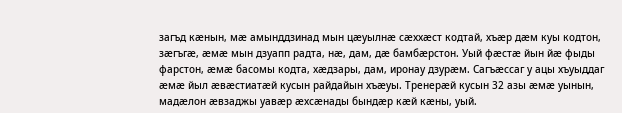загъд кæнын, мæ амынддзинад мын цæуылнæ сæххæст кодтай, хъæр дæм куы кодтон, зæгъгæ, æмæ мын дзуапп радта, нæ, дам, дæ бамбæрстон. Уый фæстæ йын йæ фыды фарстон, æмæ басомы кодта, хæдзары, дам, иронау дзурæм. Сагъæссаг у ацы хъуыддаг æмæ йыл æвæстиатæй кусын райдайын хъæуы. Тренерæй кусын 32 азы æмæ уынын, мадæлон æвзаджы уавæр æхсæнады бындæр кæй кæны, уый.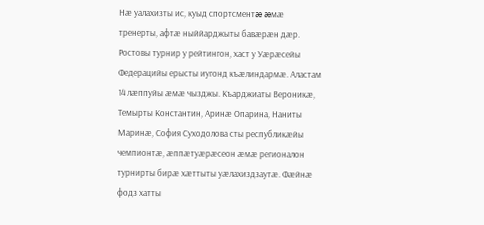Нæ уалахизты ис, куыд спортсментæ æмæ тренерты, афтæ ныййарджыты бавæрæн дæр. Ростовы турнир у рейтингон, хаст у Уæрæсейы Федерацийы ерысты иугонд къæлиндармæ. Аластам 14 лæппуйы æмæ чызджы. Къарджиаты Вероникæ, Темырты Константин, Аринæ Опарина, Наниты Маринæ, София Суходолова сты республикæйы чемпионтæ, æппæтуæрæсеон æмæ регионалон турнирты бирæ хæттыты уæлахиздзаутæ. Фæйнæ фодз хатты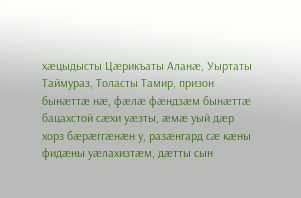хæцыдысты Цæрикъаты Аланæ, Уыртаты Таймураз, Толасты Тамир, призон бынæттæ нæ, фæлæ фæндзæм бынæттæ бацахстой сæхи уæзты, æмæ уый дæр хорз бæрæггæнæн у, разæнгард сæ кæны фидæны уæлахизтæм, дæтты сын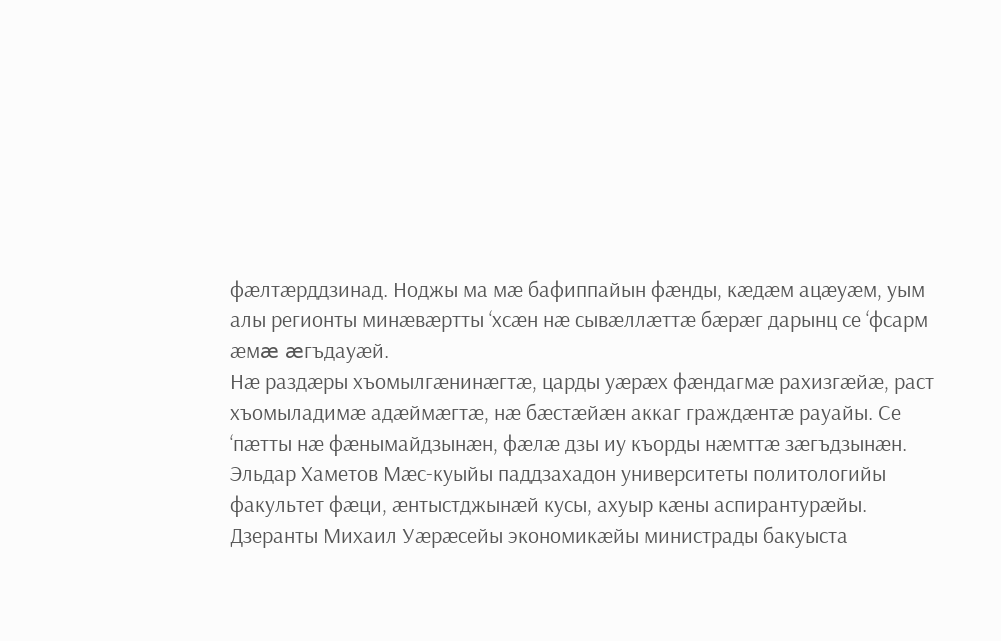фæлтæрддзинад. Ноджы ма мæ бафиппайын фæнды, кæдæм ацæуæм, уым алы регионты минæвæртты ‘хсæн нæ сывæллæттæ бæрæг дарынц се ‘фсарм æмæ æгъдауæй.
Нæ раздæры хъомылгæнинæгтæ, царды уæрæх фæндагмæ рахизгæйæ, раст хъомыладимæ адæймæгтæ, нæ бæстæйæн аккаг граждæнтæ рауайы. Се ‘пæтты нæ фæнымайдзынæн, фæлæ дзы иу къорды нæмттæ зæгъдзынæн. Эльдар Хаметов Мæс-куыйы паддзахадон университеты политологийы факультет фæци, æнтыстджынæй кусы, ахуыр кæны аспирантурæйы. Дзеранты Михаил Уæрæсейы экономикæйы министрады бакуыста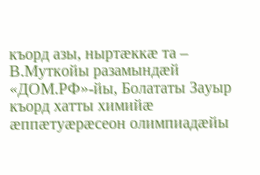къорд азы, ныртæккæ та – В.Муткойы разамындæй «ДОМ.РФ»-йы, Болататы Зауыр къорд хатты химийæ æппæтуæрæсеон олимпиадæйы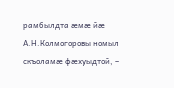рамбылдта æмæ йæ А.Н.Колмогоровы номыл скъоламæ фæхуыдтой, –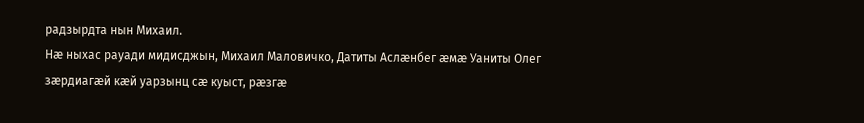радзырдта нын Михаил.
Нæ ныхас рауади мидисджын, Михаил Маловичко, Датиты Аслæнбег æмæ Уаниты Олег зæрдиагæй кæй уарзынц сæ куыст, рæзгæ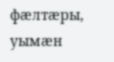фæлтæры, уымæн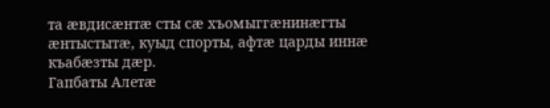та æвдисæнтæ сты сæ хъомыггæнинæгты æнтыстытæ, куыд спорты, афтæ царды иннæ къабæзты дæр.
Гапбаты Алетæ